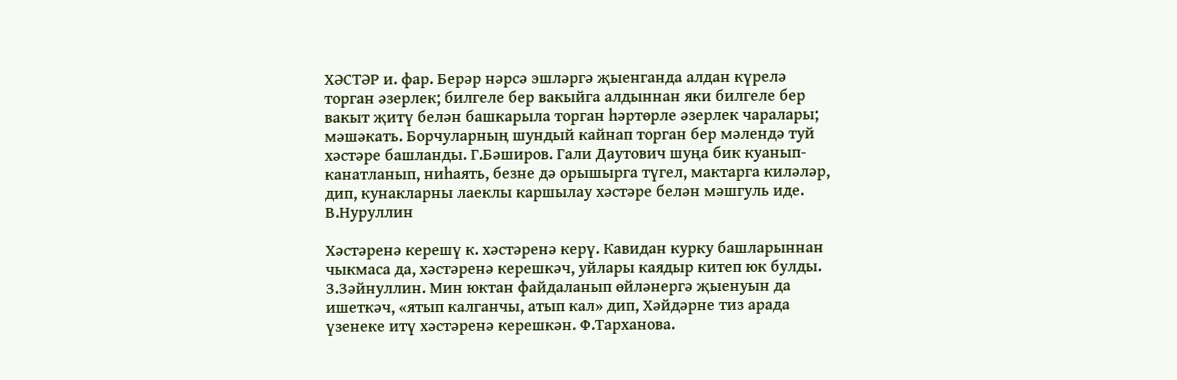ХӘСТӘР и. фар. Берәр нәрсә эшләргә җыенганда алдан күрелә торган әзерлек; билгеле бер вакыйга алдыннан яки билгеле бер вакыт җитү белән башкарыла торган һәртөрле әзерлек чаралары; мәшәкать. Борчуларның шундый кайнап торган бер мәлендә туй хәстәре башланды. Г.Бәширов. Гали Даутович шуңа бик куанып-канатланып, ниһаять, безне дә орышырга түгел, мактарга киләләр, дип, кунакларны лаеклы каршылау хәстәре белән мәшгуль иде. В.Нуруллин

Хәстәренә керешү к. хәстәренә керү. Кавидан курку башларыннан чыкмаса да, хәстәренә керешкәч, уйлары каядыр китеп юк булды. З.Зәйнуллин. Мин юктан файдаланып өйләнергә җыенуын да ишеткәч, «ятып калганчы, атып кал» дип, Хәйдәрне тиз арада үзенеке итү хәстәренә керешкән. Ф.Тарханова.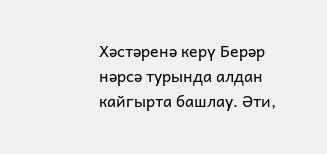Хәстәренә керү Берәр нәрсә турында алдан кайгырта башлау. Әти,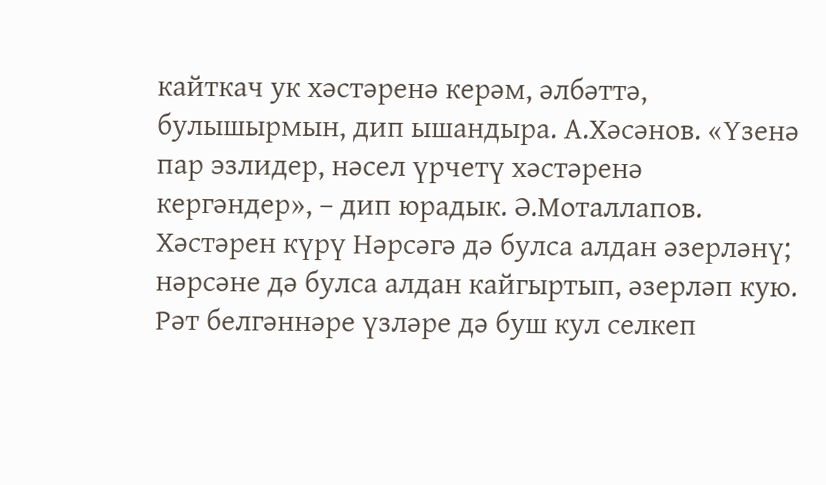кайткач ук хәстәренә керәм, әлбәттә, булышырмын, дип ышандыра. А.Хәсәнов. «Үзенә пар эзлидер, нәсел үрчетү хәстәренә кергәндер», – дип юрадык. Ә.Моталлапов. Хәстәрен күрү Нәрсәгә дә булса алдан әзерләнү; нәрсәне дә булса алдан кайгыртып, әзерләп кую. Рәт белгәннәре үзләре дә буш кул селкеп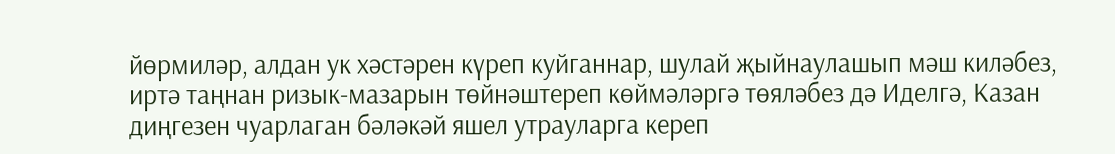йөрмиләр, алдан ук хәстәрен күреп куйганнар, шулай җыйнаулашып мәш киләбез, иртә таңнан ризык-мазарын төйнәштереп көймәләргә төяләбез дә Иделгә, Казан диңгезен чуарлаган бәләкәй яшел утрауларга кереп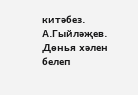китәбез. А.Гыйләҗев. Дөнья хәлен белеп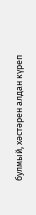булмый, хәстәрен алдан күреп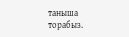таныша торабыз.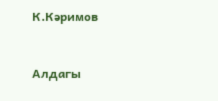К.Кәримов



Алдагы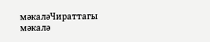мәкаләЧираттагы мәкалә